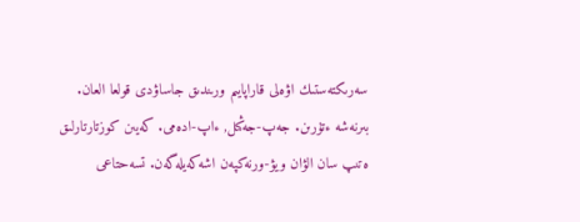سەرىكتەستىك اۋەلى قاراپايىم ورىندىق جاساۋدى قولعا العان. بىرنەشە ءتۇرىن. جەپ-جەڭىل, ءاپ-ادەمى. كەيىن كوزتارتارلىق ەتىپ سان الۋان ويۋ-ورنەكپەن اشەكەيلەگەن. تسەحتاعى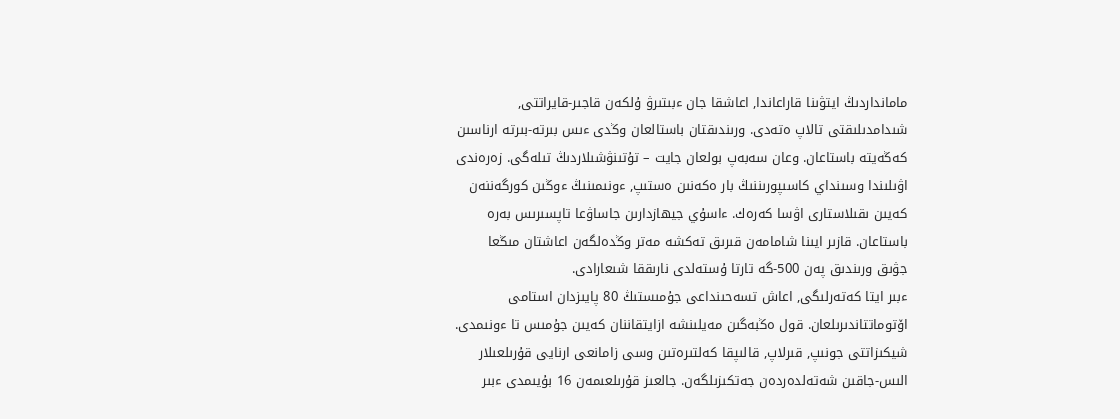مامانداردىڭ ايتۋىنا قاراعاندا, اعاشقا جان ءبىتىرۋ ۇلكەن قاجىر-قايراتتى, شىدامدىلىقتى تالاپ ەتەدى. ورىندىقتان باستالعان وڭدى ءىس بىرتە-بىرتە ارناسىن كەڭەيتە باستاعان. وعان سەبەپ بولعان جايت – تۇتىنۋشىلاردىڭ تىلەگى. زەرەندى اۋىلىندا وسىنداي كاسىپورىننىڭ بار ەكەنىن ەستىپ, ءونىمىنىڭ ءوڭىن كورگەننەن كەيىن ىقىلاستارى اۋسا كەرەك. ءاسۇي جيھازدارىن جاساۋعا تاپسىرىس بەرە باستاعان. قازىر ايىنا شامامەن قىرىق تەكشە مەتر وڭدەلگەن اعاشتان مىڭعا جۋىق ورىندىق پەن 500-گە تارتا ۇستەلدى نارىققا شىعارادى.
ءبىر ايتا كەتەرلىگى, اعاش تسەحىنداعى جۇمىستىڭ 80 پايىزدان استامى اۆتوماتتاندىرىلعان. قول ەڭبەگىن مەيلىنشە ازايتقاننان كەيىن جۇمىس تا ءونىمدى. شيكىزاتتى جونىپ, قىرلاپ, قالىپقا كەلتىرەتىن وسى زامانعى ارنايى قۇرىلعىلار الىس-جاقىن شەتەلدەردەن جەتكىزىلگەن. جالعىز قۇرىلعىمەن 16 بۇيىمدى ءبىر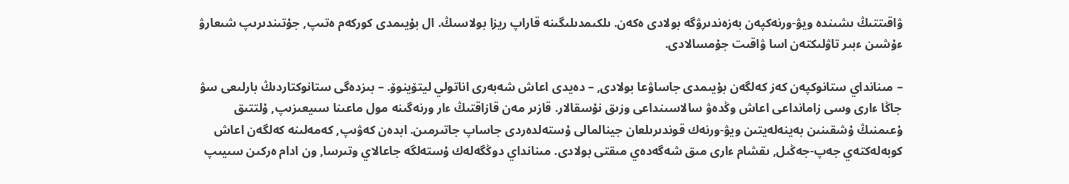ۋاقىتتىڭ ىشىندە ويۋ-ورنەكپەن بەزەندىرۋگە بولادى ەكەن. ىلكىمدىلىگىنە قاراپ ريزا بولاسىڭ. ال بۇيىمدى كوركەم ەتىپ, جۇتىندىرىپ شىعارۋ ءۇشىن ءبىر تاۋلىكتەن اسا ۋاقىت جۇمسالادى.

– مىنانداي ستانوكپەن كەز كەلگەن بۇيىمدى جاساۋعا بولادى, – دەيدى اعاش شەبەرى اناتولي ليتۆينوۆ. – بىزدەگى ستانوكتاردىڭ بارلىعى سۋ جاڭا ءارى وسى زامانداعى اعاش وڭدەۋ سالاسىنداعى وزىق نۇسقالار. قازىر مەن قازاقتىڭ ءار ورنەگىنە مول ماعىنا سىيعىزىپ, ۇلتتىق ۇعىمنىڭ ۇشقىنىن بەينەلەيتىن ويۋ-ورنەك قوندىرىلعان جينالمالى ۇستەلدەردى جاساپ جاتىرمىن. ابدەن كەۋىپ, كەمەلىنە كەلگەن اعاش كوبەلەكتەي جەپ-جەڭىل, ىقشام ءارى مىق شەگەدەي مىقتى بولادى. مىنانداي دوڭگەلەك ۇستەلگە جاعالاي وتىرسا, ون ادام ەركىن سىيىپ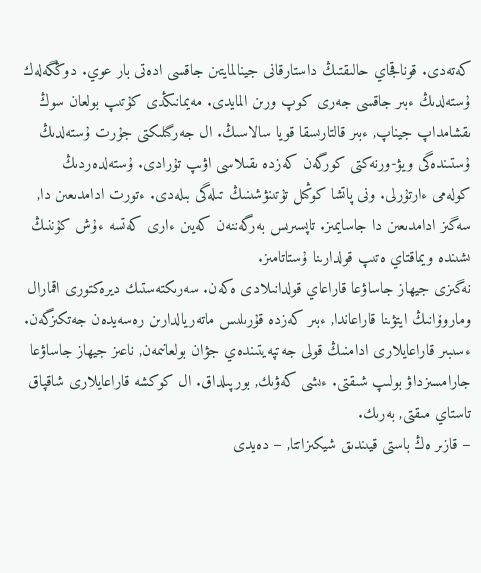كەتەدى. قوناقجاي حالىقتىڭ داستارقانى جينالمايتىن جاقسى ادەتى بار عوي. دوڭگەلەك ۇستەلدىڭ ءبىر جاقسى جەرى كوپ ورىن المايدى. مەيمانىڭدى كۇتىپ بولعان سوڭ ىقشامداپ جيناپ, ءبىر قالتارىسقا قويا سالاسىڭ. ال جەرگىلىكتى جۇرت ۇستەلدىڭ ۇستىندەگى ويۋ-ورنەكتى كورگەن كەزدە ىقىلاسى اۋىپ تۇرادى. ۇستەلدەردىڭ كولەمى ءارتۇرلى. ونى پاتشا كوڭىل تۇتىنۋشىنىڭ تىلەگى بىلەدى. ءتورت ادامدىعىن دا, سەگىز ادامدىعىن دا جاسايمىز. تاپسىرىس بەرگەننەن كەيىن ءارى كەتسە ءۇش كۇننىڭ ىشىندە ويماقتاي ەتىپ قولدارىنا ۇستاتامىز.
نەگىزى جيھاز جاساۋعا قاراعاي قولدانىلادى ەكەن. سەرىكتەستىك ديرەكتورى اقمارال وماروۆانىڭ ايتۋىنا قاراعاندا, ءبىر كەزدە قۇرىلىس ماتەريالدارىن رەسەيدەن جەتكىزگەن. ءسىبىر قاراعايلارى ادامنىڭ قولى جەتپەيتىندەي جۋان بولعانىمەن, ناعىز جيھاز جاساۋعا جارامسىزداۋ بولىپ شىقتى. ءىشى كەۋىك, بورپىلداق. ال كوكشە قاراعايلارى شاقپاق تاستاي مىقتى, بەرىك.
– قازىر ەڭ باستى قيىندىق شيكىزاتتا, – دەيدى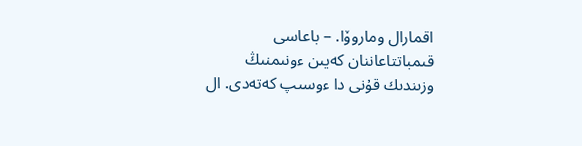اقمارال وماروۆا. – باعاسى قىمباتتاعاننان كەيىن ءونىمنىڭ وزىندىك قۇنى دا ءوسىپ كەتەدى. ال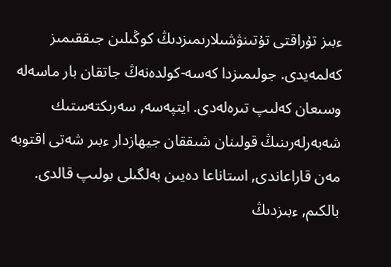ءبىز تۇراقتى تۇتىنۋشىلارىمىزدىڭ كوڭىلىن جىققىمىز كەلمەيدى. جولىمىزدا كەسە-كولدەنەڭ جاتقان بار ماسەلە وسىعان كەلىپ تىرەلەدى. ايتپەسە, سەرىكتەستىك شەبەرلەرىنىڭ قولىنان شىققان جيھازدار ءبىر شەتى اقتوبە مەن قاراعاندى, استاناعا دەيىن بەلگىلى بولىپ قالدى. بالكىم, ءبىزدىڭ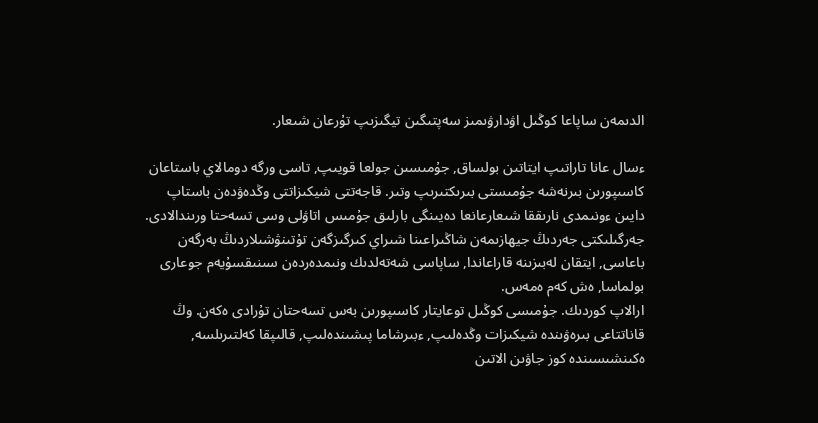الدىمەن ساپاعا كوڭىل اۋدارۋىمىز سەپتىگىن تيگىزىپ تۇرعان شىعار.

ءسال عانا تاراتىپ ايتاتىن بولساق, جۇمىسىن جولعا قويىپ, تاسى ورگە دومالاي باستاعان كاسىپورىن بىرنەشە جۇمىستى بىرىكتىرىپ وتىر. قاجەتتى شيكىزاتتى وڭدەۋدەن باستاپ دايىن ءونىمدى نارىققا شىعارعانعا دەيىنگى بارلىق جۇمىس اتاۋلى وسى تسەحتا ورىندالادى. جەرگىلىكتى جەردىڭ جيھازىمەن شاڭىراعىنا شىراي كىرگىزگەن تۇتىنۋشىلاردىڭ بەرگەن باعاسى, ايتقان لەبىزىنە قاراعاندا, ساپاسى شەتەلدىك ونىمدەردەن سىنىقسۇيەم جوعارى بولماسا, ەش كەم ەمەس.
ارالاپ كوردىك. جۇمىسى كوڭىل توعايتار كاسىپورىن بەس تسەحتان تۇرادى ەكەن. وڭ قاناتتاعى بىرەۋىندە شيكىزات وڭدەلىپ, ءبىرشاما پىشىندەلىپ, قالىپقا كەلتىرىلسە, ەكىنشىسىندە كوز جاۋىن الاتىن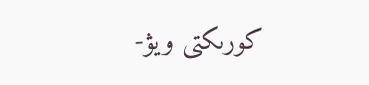كورىكتى ويۋ-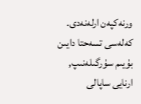ورنەكپەن ارلەنەدى. كەلەسى تسەحتا دايىن بۇيىم سۇرگىلەنىپ, ارنايى ساپالى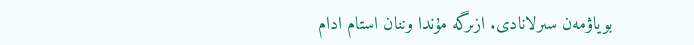بوياۋمەن سىرلانادى. ازىرگە مۇندا وننان استام ادام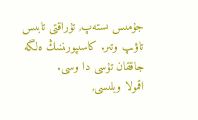جۇمىس ىستەپ, تۇراقتى تابىس تاۋىپ وتىر. كاسىپورىننىڭ ەلگە جاققان تۇسى دا وسى.
اقمولا وبلىسى,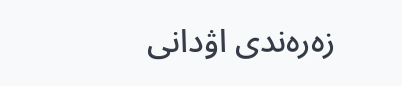زەرەندى اۋدانى